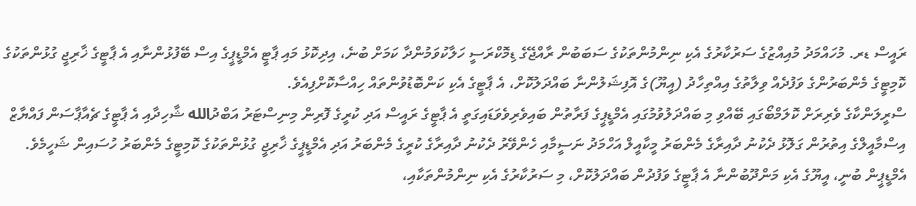ރައީސް ޑރ. މުހައްމަދު މުއިއްޒުގެ ސަރުކާރުގެ އެކި ނިންމުންތަކުގެ ސަބަބުން ރާއްޖޭގެ ޑިމޮކްރަސީ ހަލާކުވަމުންދާ ކަމަށް ބުނެ، އިދިކޮޅު މައި ޕާޓީ އެމްޑީޕީގެ އިސް ބޭފުޅުންނާއި އެ ޕާޓީގެ ޚާރިޖީ ގުޅުންތަކުގެ ކޮމިޓީގެ މެންބަރުންގެ ވަފުދެއް ވިލާތުގެ އިއްތިހާދު (އީޔޫ)ގެ އޮފިޝަލުންނާ ބައްދަލުކޮށް، އެ ޕާޓީގެ އެކި ކަންބޮޑުވުންތައް ހިއްސާކޮށްފިއެވެ.
ސްރީލަންކާގެ ވެރިރަށް ކޮލަމްބޯގައި ބޭއްވި މި ބައްދަލުވުމުގައި އެމްޑީޕީގެ ފަރާތުން ބައިވެރިވެވަޑައިގަތީ އެ ޕާޓީގެ ރައީސް އަދި ކުރީގެ ފޮރިން މިނިސްޓަރު އަބްދުالله ޝާހިދާއި އެ ޕާޓީގެ ޗެއާޕާސަން ފައްޔާޒް އިސްމާއީލްގެ އިތުރުން ގަލޮޅު ދެކުނު ދާއިރާގެ މެންބަރު މީކާއީލް އަހްމަދު ނަސީމާއި ހެންވޭރު ދެކުނު ދާއިރާގެ ކުރީގެ މެންބަރު އަދި އެމްޑީޕީގެ ޚާރިޖީ ގުޅުންތަކުގެ ކޮމިޓީގެ މެންބަރު ހުސައިން ޝަހީމެވެ.
އެމްޑީޕީން ބުނީ، އީޔޫގެ އެކި މަންދޫބުންނާ އެ ޕާޓީގެ ވަފުދުން ބައްދަލުކޮށް، މި ސަރުކާރުގެ އެކި ނިންމުންތަކާއި،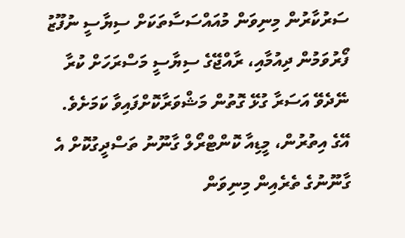ސަރުކާރުން މިނިވަން މުއައްސަސާތަކަށް ސިޔާސީ ނުފޫޒު ފޯރުވަމުން ދިއުމާއި، ރާއްޖޭގެ ސިޔާސީ މަސްރަހަށް ކުރާ ނޭދެވޭ އަސަރާ ގުޅޭ ގޮތުން މަޝްވަރާކޮށްފައިވާ ކަމަށެވެ.
އޭގެ އިތުރުން، މީޑިއާ ކޮންޓްރޯލް ގާނޫނު ތަސްދީގުކޮށް އެ ގާނޫނުގެ ތެރެއިން މިނިވަން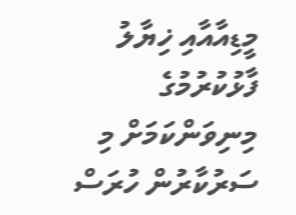މީޑިއާއާއި ޚިޔާލު ފާޅުކުރުމުގެ މިނިވަންކަމަށް މި ސަރުކާރުން ހުރަސް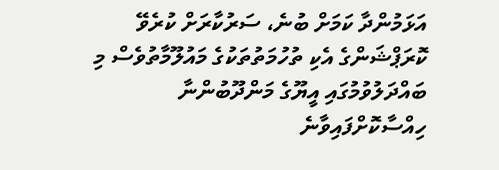އަޅަމުންދާ ކަމަށް ބުނެ، ސަރުކާރަށް ކުރެވޭ ކޮރަޕްޝަންގެ އެކި ތުހުމަތުތަކުގެ މައުލޫމާތުވެސް މި ބައްދަލުވުމުގައި އީޔޫގެ މަންދޫބުންނާ ހިއްސާކޮށްފައިވާނެ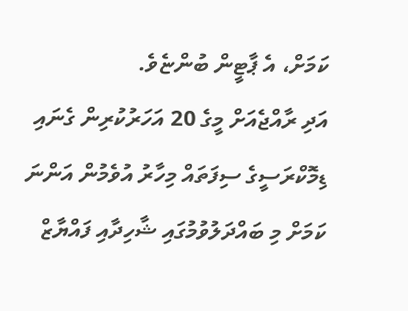ކަމަށް، އެ ޕާޓީން ބުންޏެވެ.
އަދި ރާއްޖެއަށް މީގެ 20 އަހަރުކުރިން ގެނައި ޑިމޮކްރަސީގެ ސިފަތައް މިހާރު އުވެމުން އަންނަ ކަމަށް މި ބައްދަލުވުމުގައި ޝާހިދާއި ފައްޔާޒް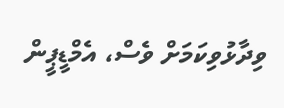ވިދާޅުވިކަމަށް ވެސް، އެމްޑީޕީން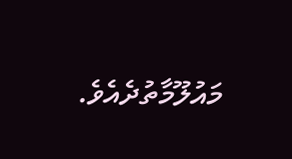މައުލޫމާތުދެއެވެ.